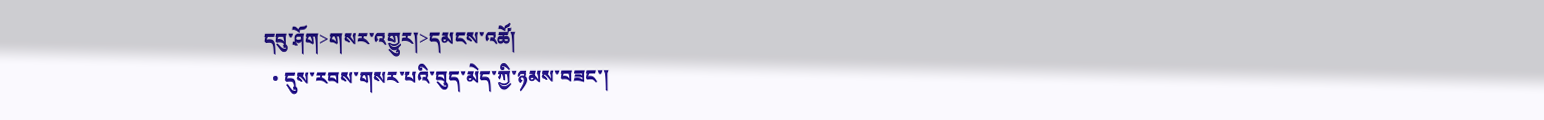དབུ་ཤོག>གསར་འགྱུར།>དམངས་འཚོ།
  • དུས་རབས་གསར་པའི་བུད་མེད་ཀྱི་ཉམས་བཟང་།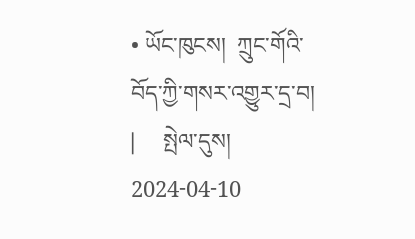• ཡོང་ཁུངས།  ཀྲུང་གོའི་བོད་ཀྱི་གསར་འགྱུར་དྲ་བ།   |     སྤེལ་དུས།  2024-04-10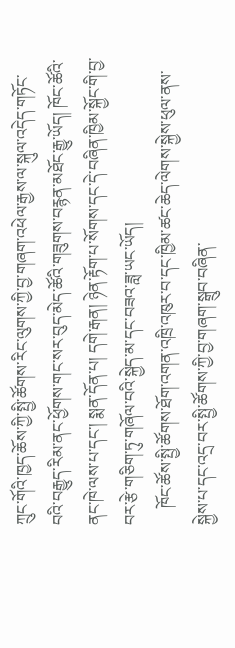ཀྲུང་གོའི་ཁྱད་ཆོས་ཀྱི་སྤྱི་ཚོགས་རིང་ལུགས་ཀྱི་བྱ་གཞག་འཕེལ་རྒྱས་ལ་སྐུལ་འདེད་གཏོང་བའི་བརྒྱུད་རིམ་ནང་ཕྱོགས་གང་སར་བུད་མེད་ཚོའི་གཟུགས་བརྙན་མཐོང་རྒྱུ་ཡོད། ཁོང་ཚོའི་ནང་ཁེ་ལས་པ་དང་། སྨན་དོན་པ། དགེ་རྒན། ཉེན་རྟོག་པ་སོགས་དང་དེ་བཞིན་ཁྱིམ་སྐྱོང་གི་བྱ་བར་རྩེ་གཅིག་ཏུ་གཞོལ་བའི་སྐྱེད་མ་དང་བཟའ་ཟླ་ཡང་ཡོད།
    ཁོང་ཚོས་སྤྱི་ཚོགས་ཐོག་འགན་འཁྲི་འཁུར་བ་དང་ཁྱིམ་ཚང་ཆེད་ལེགས་སྐྱེས་ཕུལ་ནས་སྐྱེས་པ་དང་འདྲ་བར་སྤྱི་ཚོགས་ཀྱི་བྱ་གཞག་སྒྲུབ་བཞིན་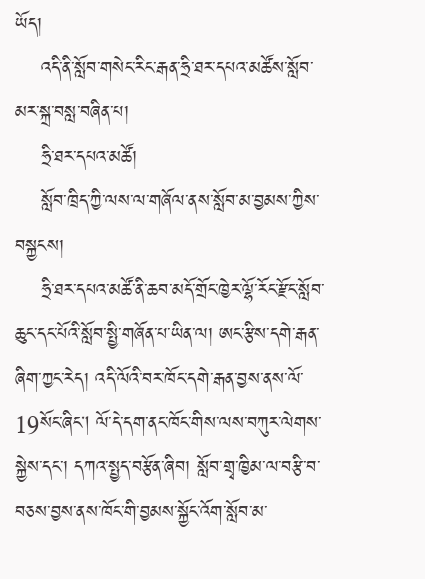ཡོད།
    འདི་ནི་སློབ་གསེང་རིང་རྒན་ཧྲི་ཐར་དཔའ་མཚོས་སློབ་མར་སྐྲ་བསླ་བཞིན་པ།
    ཧྲི་ཐར་དཔའ་མཚོ།
    སློབ་ཁྲིད་ཀྱི་ལས་ལ་གཞོལ་ནས་སློབ་མ་བྱམས་ཀྱིས་བསྐྱངས།
    ཧྲི་ཐར་དཔའ་མཚོ་ནི་ཆབ་མདོ་གྲོང་ཁྱེར་ལྷོ་རོང་རྫོང་སློབ་ཆུང་དང་པོའི་སློབ་སྤྱི་གཞོན་པ་ཡིན་ལ། ཨང་རྩིས་དགེ་རྒན་ཞིག་ཀྱང་རེད། འདི་ལོའི་བར་ཁོང་དགེ་རྒན་བྱས་ནས་ལོ་19སོང་ཞིང། ལོ་དེ་དག་ནང་ཁོང་གིས་ལས་བཀུར་ལེགས་སྐྱེས་དང་། དཀའ་སྤྱད་བརྩོན་ཞིབ། སློབ་གྲྭ་ཁྱིམ་ལ་བརྩི་བ་བཅས་བྱས་ནས་ཁོང་གི་བྱམས་སྐྱོང་འོག་སློབ་མ་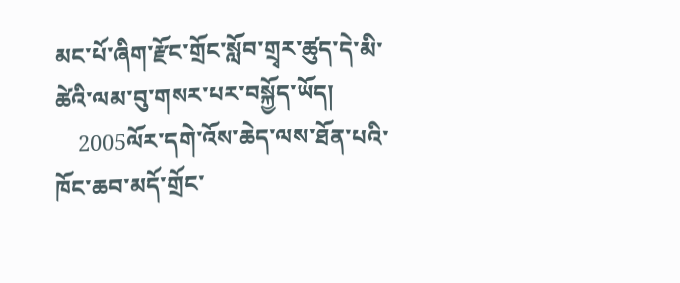མང་པོ་ཞིག་རྫོང་གྲོང་སློབ་གྲྭར་ཚུད་དེ་མི་ཚེའི་ལམ་བུ་གསར་པར་བསྐྱོད་ཡོད།
    2005ལོར་དགེ་འོས་ཆེད་ལས་ཐོན་པའི་ཁོང་ཆབ་མདོ་གྲོང་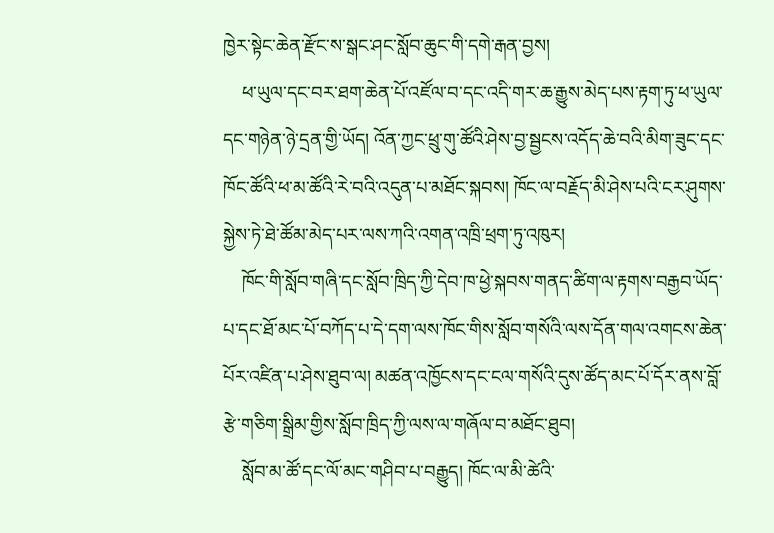ཁྱེར་སྟེང་ཆེན་རྫོང་ས་སྒང་ཤང་སློབ་ཆུང་གི་དགེ་རྒན་བྱས།
    ཕ་ཡུལ་དང་བར་ཐག་ཆེན་པོ་འཛོལ་བ་དང་འདི་གར་ཆ་རྒྱུས་མེད་པས་རྟག་ཏུ་ཕ་ཡུལ་དང་གཉེན་ཉེ་དྲན་གྱི་ཡོད། འོན་ཀྱང་ཕྲུ་གུ་ཚོའི་ཤེས་བྱ་སྦྱངས་འདོད་ཆེ་བའི་མིག་ཟུང་དང་ཁོང་ཚོའི་ཕ་མ་ཚོའི་རེ་བའི་འདུན་པ་མཐོང་སྐབས། ཁོང་ལ་བརྗོད་མི་ཤེས་པའི་ངར་ཤུགས་སྐྱེས་ཏེ་ཐེ་ཚོམ་མེད་པར་ལས་ཀའི་འགན་འཁྲི་ཕྲག་ཏུ་འཁུར།
    ཁོང་གི་སློབ་གཞི་དང་སློབ་ཁྲིད་ཀྱི་དེབ་ཁ་ཕྱེ་སྐབས་གནད་ཚིག་ལ་རྟགས་བརྒྱབ་ཡོད་པ་དང་ཐོ་མང་པོ་བཀོད་པ་དེ་དག་ལས་ཁོང་གིས་སློབ་གསོའི་ལས་དོན་གལ་འགངས་ཆེན་པོར་འཛིན་པ་ཤེས་ཐུབ་ལ། མཚན་འཁྱོངས་དང་ངལ་གསོའི་དུས་ཚོད་མང་པོ་དོར་ནས་བློ་རྩེ་གཅིག་སྒྲིམ་གྱིས་སློབ་ཁྲིད་ཀྱི་ལས་ལ་གཞོལ་བ་མཐོང་ཐུབ།
    སློབ་མ་ཚོ་དང་ལོ་མང་གཤིབ་པ་བརྒྱུད། ཁོང་ལ་མི་ཚེའི་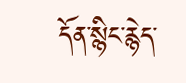དོན་སྙིང་རྙེད་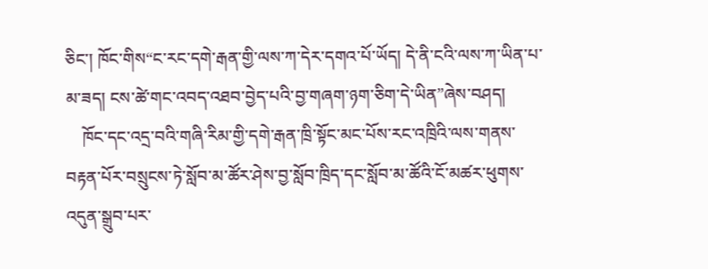ཅིང་། ཁོང་གིས“ང་རང་དགེ་རྒན་གྱི་ལས་ཀ་དེར་དགའ་པོ་ཡོད། དེ་ནི་ངའི་ལས་ཀ་ཡིན་པ་མ་ཟད། ངས་ཚེ་གང་འབད་འཐབ་བྱེད་པའི་བྱ་གཞག་ཉག་ཅིག་དེ་ཡིན”ཞེས་བཤད།
    ཁོང་དང་འདྲ་བའི་གཞི་རིམ་གྱི་དགེ་རྒན་ཁྲི་སྟོང་མང་པོས་རང་འཁྲིའི་ལས་གནས་བརྟན་པོར་བསྲུངས་ཏེ་སློབ་མ་ཚོར་ཤེས་བྱ་སློབ་ཁྲིད་དང་སློབ་མ་ཚོའི་ངོ་མཚར་ཕུགས་འདུན་སྒྲུབ་པར་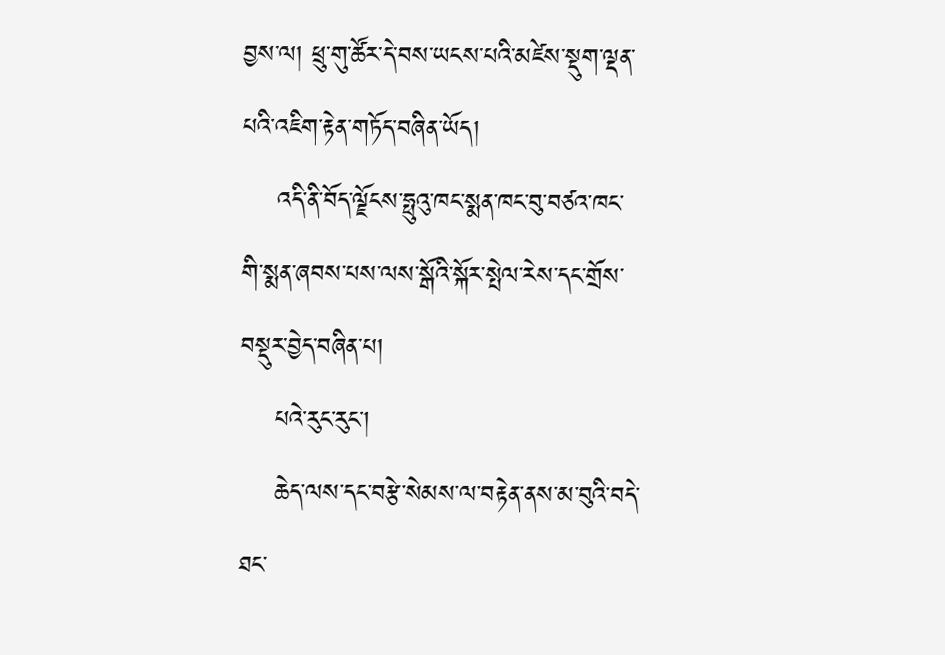བྱས་ལ། ཕྲུ་གུ་ཚོར་དེ་བས་ཡངས་པའི་མཛེས་སྡུག་ལྡན་པའི་འཇིག་རྟེན་གཏོད་བཞིན་ཡོད།
    འདི་ནི་བོད་ལྗོངས་ཧྥུའུ་ཁང་སྨན་ཁང་བུ་བཙའ་ཁང་གི་སྨན་ཞབས་པས་ལས་སྒོའི་སྐོར་སྤེལ་རེས་དང་གྲོས་བསྡུར་བྱེད་བཞིན་པ།
    པའེ་རུང་རུང་།
    ཆེད་ལས་དང་བརྩེ་སེམས་ལ་བརྟེན་ནས་མ་བུའི་བདེ་ཐང་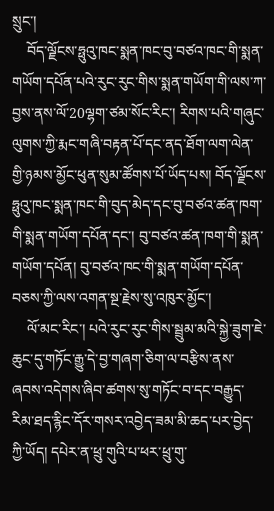སྲུང་།
    བོད་ལྗོངས་ཧྥུའུ་ཁང་སྨན་ཁང་བུ་བཙའ་ཁང་གི་སྨན་གཡོག་དཔོན་པའེ་རུང་རུང་གིས་སྨན་གཡོག་གི་ལས་ཀ་བྱས་ནས་ལོ་20ལྷག་ཙམ་སོང་རིང་། རིགས་པའི་གཞུང་ལུགས་ཀྱི་རྨང་གཞི་བརྟན་པོ་དང་ནད་ཐོག་ལག་ལེན་གྱི་ཉམས་མྱོང་ཕུན་སུམ་ཚོགས་པོ་ཡོད་པས། བོད་ལྗོངས་ཧྥུའུ་ཁང་སྨན་ཁང་གི་བུད་མེད་དང་བུ་བཙའ་ཚན་ཁག་གི་སྨན་གཡོག་དཔོན་དང་། བུ་བཙའ་ཚན་ཁག་གི་སྨན་གཡོག་དཔོན། བུ་བཙའ་ཁང་གི་སྨན་གཡོག་དཔོན་བཅས་ཀྱི་ལས་འགན་སྔ་རྗེས་སུ་འཁུར་མྱོང་།
    ལོ་མང་རིང་། པའེ་རུང་རུང་གིས་སྦྲུམ་མའི་སྐྱེ་ཟུག་ཇེ་ཆུང་དུ་གཏོང་རྒྱུ་དེ་བྱ་གཞག་ཅིག་ལ་བརྩིས་ནས་ཞབས་འདེགས་ཞིབ་ཚགས་སུ་གཏོང་བ་དང་བརྒྱུད་རིམ་ཐད་རྙིང་དོར་གསར་འབྱེད་ཟམ་མི་ཆད་པར་བྱེད་ཀྱི་ཡོད། དཔེར་ན་ཕྲུ་གུའི་པ་ཕར་ཕྲུ་གུ་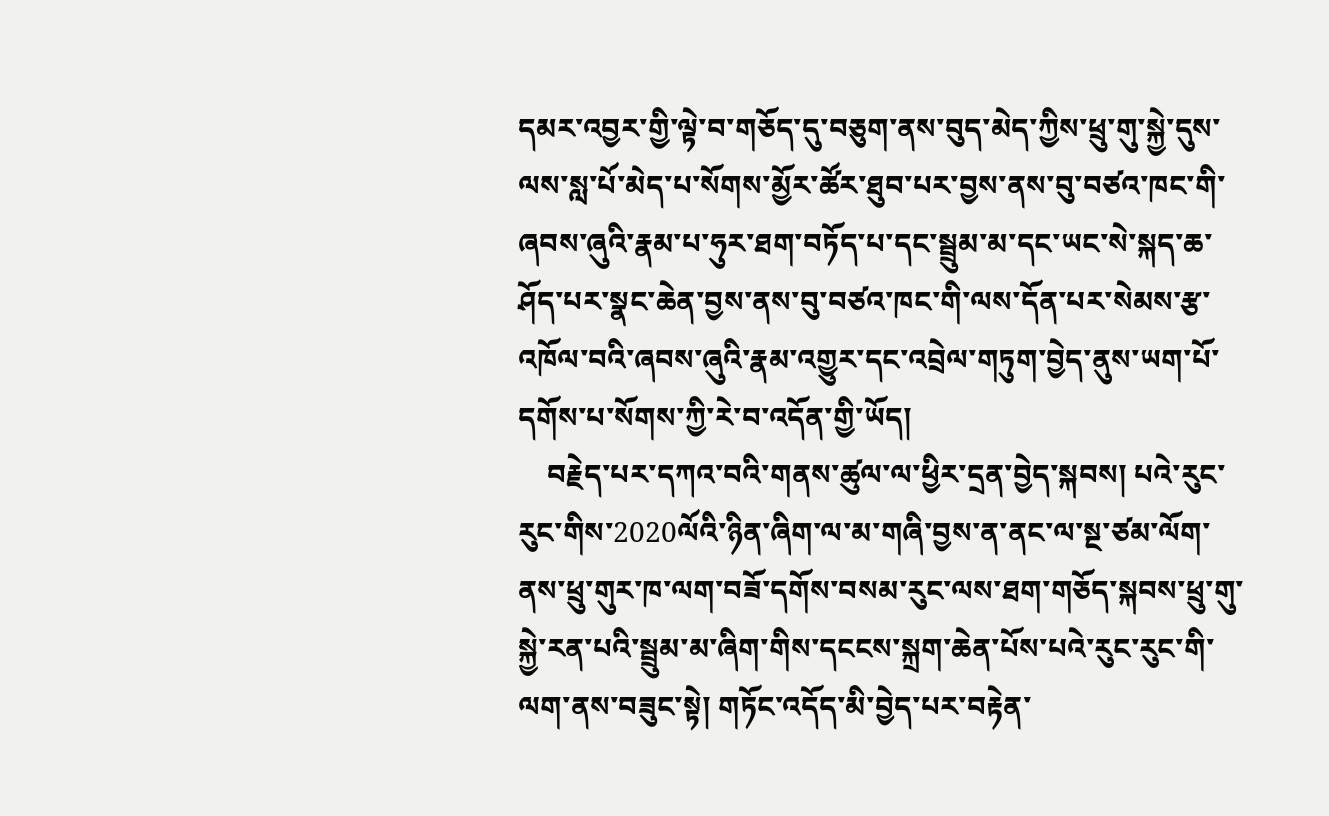དམར་འབྱར་གྱི་ལྟེ་བ་གཅོད་དུ་བཅུག་ནས་བུད་མེད་ཀྱིས་ཕྲུ་གུ་སྐྱེ་དུས་ལས་སླ་པོ་མེད་པ་སོགས་མྱོར་ཚོར་ཐུབ་པར་བྱས་ནས་བུ་བཙའ་ཁང་གི་ཞབས་ཞུའི་རྣམ་པ་ཧུར་ཐག་བཏོད་པ་དང་སྦྲུམ་མ་དང་ཡང་སེ་སྐད་ཆ་ཤོད་པར་སྣང་ཆེན་བྱས་ནས་བུ་བཙའ་ཁང་གི་ལས་དོན་པར་སེམས་རྩ་འཁོལ་བའི་ཞབས་ཞུའི་རྣམ་འགྱུར་དང་འབྲེལ་གཏུག་བྱེད་ནུས་ཡག་པོ་དགོས་པ་སོགས་ཀྱི་རེ་བ་འདོན་གྱི་ཡོད།
    བརྗེད་པར་དཀའ་བའི་གནས་ཚུལ་ལ་ཕྱིར་དྲན་བྱེད་སྐབས། པའེ་རུང་རུང་གིས་2020ལོའི་ཉིན་ཞིག་ལ་མ་གཞི་བྱས་ན་ནང་ལ་སྔ་ཙམ་ལོག་ནས་ཕྲུ་གུར་ཁ་ལག་བཟོ་དགོས་བསམ་རུང་ལས་ཐག་གཅོད་སྐབས་ཕྲུ་གུ་སྐྱེ་རན་པའི་སྦྲུམ་མ་ཞིག་གིས་དངངས་སྐྲག་ཆེན་པོས་པའེ་རུང་རུང་གི་ལག་ནས་བཟུང་སྟེ། གཏོང་འདོད་མི་བྱེད་པར་བརྟེན་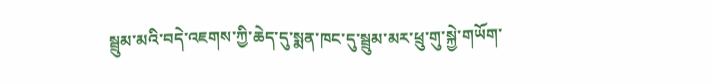སྦྲུམ་མའི་བདེ་འཇགས་ཀྱི་ཆེད་དུ་སྨན་ཁང་དུ་སྦྲུམ་མར་ཕྲུ་གུ་སྐྱེ་གཡོག་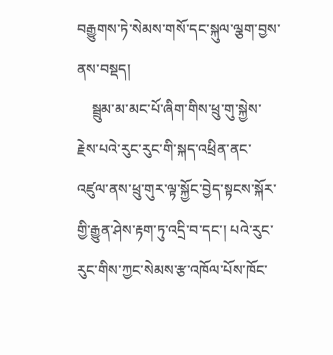བརྒྱུགས་ཏེ་སེམས་གསོ་དང་སྐུལ་ལྕག་བྱས་ནས་བསྡད།
    སྦྲུམ་མ་མང་པོ་ཞིག་གིས་ཕྲུ་གུ་སྐྱེས་རྗེས་པའེ་རུང་རུང་གི་སྐད་འཕྲིན་ནང་འཛུལ་ནས་ཕྲུ་གུར་ལྟ་སྐྱོང་བྱེད་སྟངས་སྐོར་གྱི་རྒྱུན་ཤེས་རྟག་ཏུ་འདྲི་བ་དང་། པའེ་རུང་རུང་གིས་ཀྱང་སེམས་རྩ་འཁོལ་པོས་ཁོང་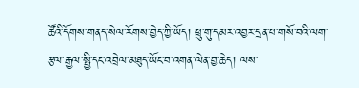ཚོའི་དོགས་གནད་སེལ་རོགས་བྱེད་ཀྱི་ཡོད། ཕྲུ་གུ་དམར་འབྱར་དྲན་པ་གསོ་བའི་ལག་རྩལ་རྒྱལ་སྤྱི་དང་འབྲེལ་མཐུད་ཡོང་བ་འགན་ལེན་བྱ་ཆེད། ལས་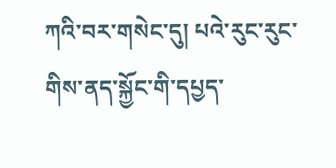ཀའི་བར་གསེང་དུ། པའེ་རུང་རུང་གིས་ནད་སྐྱོང་གི་དཔྱད་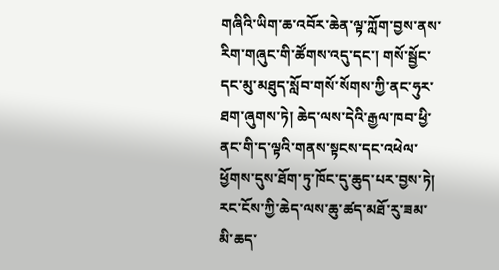གཞིའི་ཡིག་ཆ་འབོར་ཆེན་ལྟ་ཀློག་བྱས་ནས་རིག་གཞུང་གི་ཚོགས་འདུ་དང་། གསོ་སྦྱོང་དང་མུ་མཐུད་སློབ་གསོ་སོགས་ཀྱི་ནང་ཧུར་ཐག་ཞུགས་ཏེ། ཆེད་ལས་དེའི་རྒྱལ་ཁབ་ཕྱི་ནང་གི་ད་ལྟའི་གནས་སྟངས་དང་འཕེལ་ཕྱོགས་དུས་ཐོག་ཏུ་ཁོང་དུ་ཆུད་པར་བྱས་ཏེ། རང་ངོས་ཀྱི་ཆེད་ལས་ཆུ་ཚད་མཐོ་རུ་ཟམ་མི་ཆད་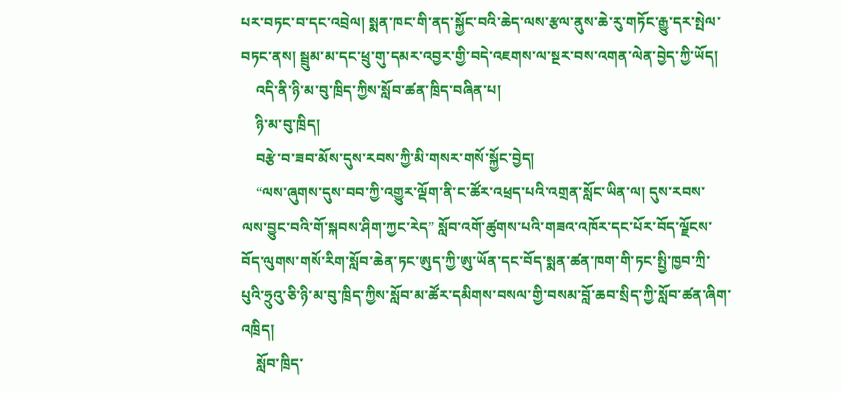པར་བཏང་བ་དང་འབྲེལ། སྨན་ཁང་གི་ནད་སྐྱོང་བའི་ཆེད་ལས་རྩལ་ནུས་ཆེ་རུ་གཏོང་རྒྱུ་དར་སྤེལ་བཏང་ནས། སྦྲུམ་མ་དང་ཕྲུ་གུ་དམར་འབྱར་གྱི་བདེ་འཇགས་ལ་སྔར་བས་འགན་ལེན་བྱེད་ཀྱི་ཡོད།
    འདི་ནི་ཉི་མ་བུ་ཁྲིད་ཀྱིས་སློབ་ཚན་ཁྲིད་བཞིན་པ།
    ཉི་མ་བུ་ཁྲིད།
    བརྩེ་བ་ཟབ་མོས་དུས་རབས་ཀྱི་མི་གསར་གསོ་སྐྱོང་བྱེད།
    “ལས་ཞུགས་དུས་བབ་ཀྱི་འགྱུར་ལྡོག་ནི་ང་ཚོར་འཕྲད་པའི་འགྲན་སློང་ཡིན་ལ། དུས་རབས་ལས་བྱུང་བའི་གོ་སྐབས་ཤིག་ཀྱང་རེད” སློབ་འགོ་ཚུགས་པའི་གཟའ་འཁོར་དང་པོར་བོད་ལྗོངས་བོད་ལུགས་གསོ་རིག་སློབ་ཆེན་ཏང་ཨུད་ཀྱི་ཨུ་ཡོན་དང་བོད་སྨན་ཚན་ཁག་གི་ཏང་སྤྱི་ཁྱབ་ཀྲི་པུའི་ཧྲུའུ་ཅི་ཉི་མ་བུ་ཁྲིད་ཀྱིས་སློབ་མ་ཚོར་དམིགས་བསལ་གྱི་བསམ་བློ་ཆབ་སྲིད་ཀྱི་སློབ་ཚན་ཞིག་འཁྲིད།
    སློབ་ཁྲིད་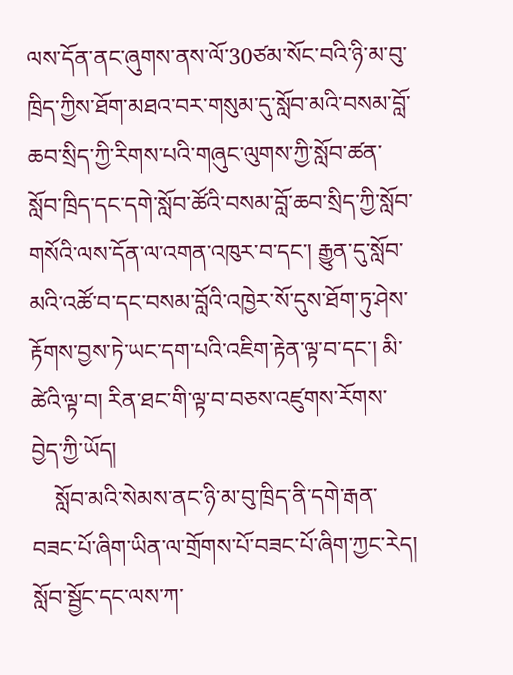ལས་དོན་ནང་ཞུགས་ནས་ལོ་30ཙམ་སོང་བའི་ཉི་མ་བུ་ཁྲིད་ཀྱིས་ཐོག་མཐའ་བར་གསུམ་དུ་སློབ་མའི་བསམ་བློ་ཆབ་སྲིད་ཀྱི་རིགས་པའི་གཞུང་ལུགས་ཀྱི་སློབ་ཚན་སློབ་ཁྲིད་དང་དགེ་སློབ་ཚོའི་བསམ་བློ་ཆབ་སྲིད་ཀྱི་སློབ་གསོའི་ལས་དོན་ལ་འགན་འཁུར་བ་དང་། རྒྱུན་དུ་སློབ་མའི་འཚོ་བ་དང་བསམ་བློའི་འཁྱེར་སོ་དུས་ཐོག་ཏུ་ཤེས་རྟོགས་བྱས་ཏེ་ཡང་དག་པའི་འཇིག་རྟེན་ལྟ་བ་དང་། མི་ཚེའི་ལྟ་བ། རིན་ཐང་གི་ལྟ་བ་བཅས་འཛུགས་རོགས་བྱེད་ཀྱི་ཡོད།
    སློབ་མའི་སེམས་ནང་ཉི་མ་བུ་ཁྲིད་ནི་དགེ་རྒན་བཟང་པོ་ཞིག་ཡིན་ལ་གྲོགས་པོ་བཟང་པོ་ཞིག་ཀྱང་རེད། སློབ་སྦྱོང་དང་ལས་ཀ་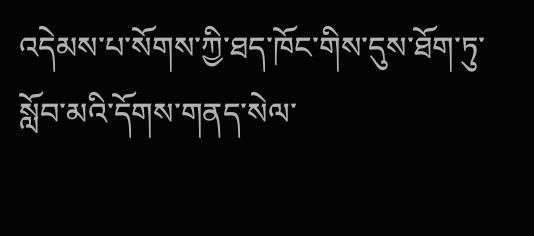འདེམས་པ་སོགས་ཀྱི་ཐད་ཁོང་གིས་དུས་ཐོག་ཏུ་སློབ་མའི་དོགས་གནད་སེལ་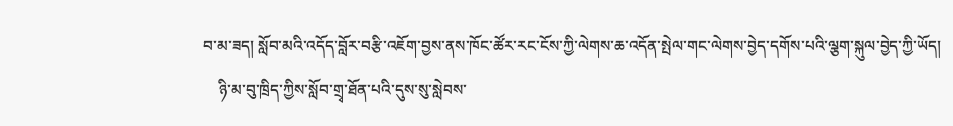བ་མ་ཟད། སློབ་མའི་འདོད་བློར་བརྩི་འཇོག་བྱས་ནས་ཁོང་ཚོར་རང་ངོས་ཀྱི་ལེགས་ཆ་འདོན་སྤེལ་གང་ལེགས་བྱེད་དགོས་པའི་ལྕག་སྐུལ་བྱེད་ཀྱི་ཡོད།
    ཉི་མ་བུ་ཁྲིད་ཀྱིས་སློབ་གྲྭ་ཐོན་པའི་དུས་སུ་སླེབས་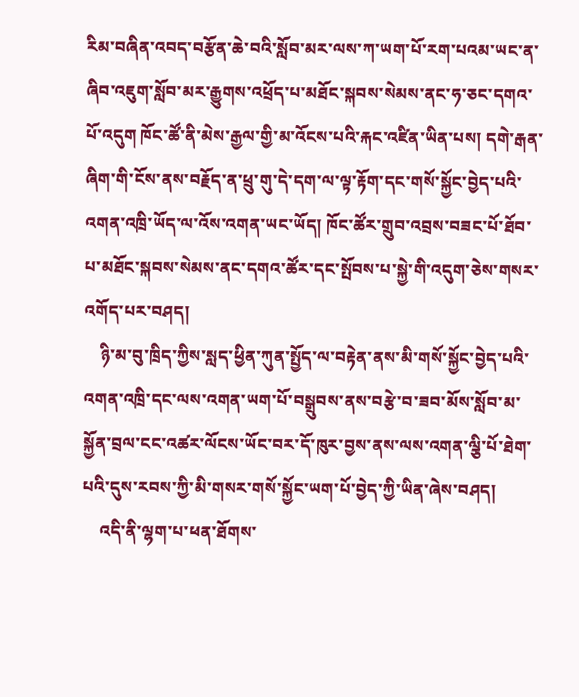རིམ་བཞིན་འབད་བརྩོན་ཆེ་བའི་སློབ་མར་ལས་ཀ་ཡག་པོ་རག་པའམ་ཡང་ན་ཞིབ་འཇུག་སློབ་མར་རྒྱུགས་འཕྲོད་པ་མཐོང་སྐབས་སེམས་ནང་ཧ་ཅང་དགའ་པོ་འདུག ཁོང་ཚོ་ནི་མེས་རྒྱལ་གྱི་མ་འོངས་པའི་རྐང་འཛིན་ཡིན་པས། དགེ་རྒན་ཞིག་གི་ངོས་ནས་བརྗོད་ན་ཕྲུ་གུ་དེ་དག་ལ་ལྟ་རྟོག་དང་གསོ་སྐྱོང་བྱེད་པའི་འགན་འཁྲི་ཡོད་ལ་འོས་འགན་ཡང་ཡོད། ཁོང་ཚོར་གྲུབ་འབྲས་བཟང་པོ་ཐོབ་པ་མཐོང་སྐབས་སེམས་ནང་དགའ་ཚོར་དང་སྤོབས་པ་སྐྱེ་གི་འདུག་ཅེས་གསར་འགོད་པར་བཤད།
    ཉི་མ་བུ་ཁྲིད་ཀྱིས་སླད་ཕྱིན་ཀུན་སྤྱོད་ལ་བརྟེན་ནས་མི་གསོ་སྐྱོང་བྱེད་པའི་འགན་འཁྲི་དང་ལས་འགན་ཡག་པོ་བསྒྲུབས་ནས་བརྩེ་བ་ཟབ་མོས་སློབ་མ་སྐྱོན་བྲལ་ངང་འཚར་ལོངས་ཡོང་བར་དོ་ཁུར་བྱས་ནས་ལས་འགན་ལྕི་པོ་ཐེག་པའི་དུས་རབས་ཀྱི་མི་གསར་གསོ་སྐྱོང་ཡག་པོ་བྱེད་ཀྱི་ཡིན་ཞེས་བཤད།
    འདི་ནི་ལྷག་པ་ཕན་ཐོགས་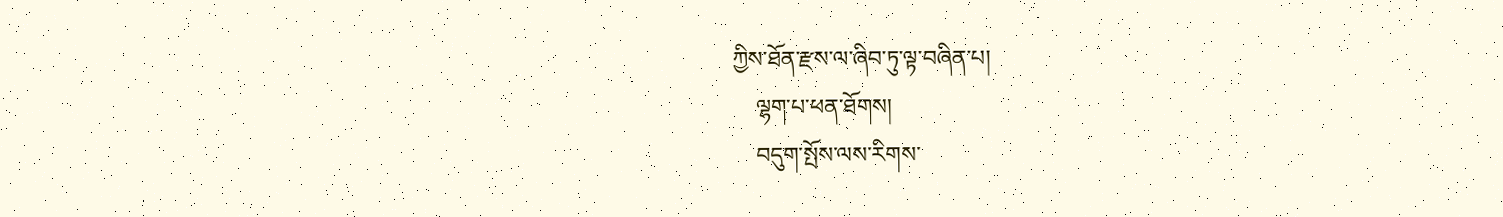ཀྱིས་ཐོན་རྫས་ལ་ཞིབ་ཏུ་ལྟ་བཞིན་པ།
    ལྷག་པ་ཕན་ཐོགས།
    བདུག་སྤོས་ལས་རིགས་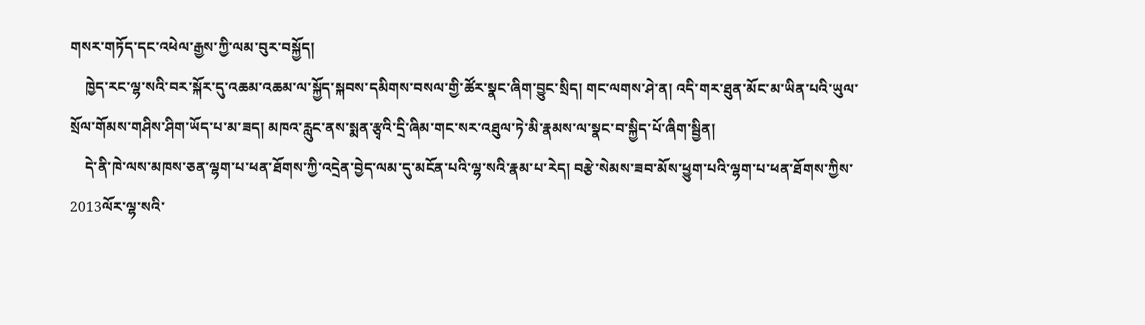གསར་གཏོད་དང་འཕེལ་རྒྱས་ཀྱི་ལམ་བུར་བསྐྱོད།
    ཁྱེད་རང་ལྷ་སའི་བར་སྐོར་དུ་འཆམ་འཆམ་ལ་སྐྱོད་སྐབས་དམིགས་བསལ་གྱི་ཚོར་སྣང་ཞིག་བྱུང་སྲིད། གང་ལགས་ཤེ་ན། འདི་གར་ཐུན་མོང་མ་ཡིན་པའི་ཡུལ་སྲོལ་གོམས་གཤིས་ཤིག་ཡོད་པ་མ་ཟད། མཁའ་རླུང་ནས་སྨན་རྩྭའི་དྲི་ཞིམ་གང་སར་འཐུལ་ཏེ་མི་རྣམས་ལ་སྣང་བ་སྐྱིད་པོ་ཞིག་སྦྱིན།
    དེ་ནི་ཁེ་ལས་མཁས་ཅན་ལྷག་པ་ཕན་ཐོགས་ཀྱི་འདྲེན་བྱེད་ལམ་དུ་མངོན་པའི་ལྷ་སའི་རྣམ་པ་རེད། བརྩེ་སེམས་ཟབ་མོས་ཕྱུག་པའི་ལྷག་པ་ཕན་ཐོགས་ཀྱིས་2013ལོར་ལྷ་སའི་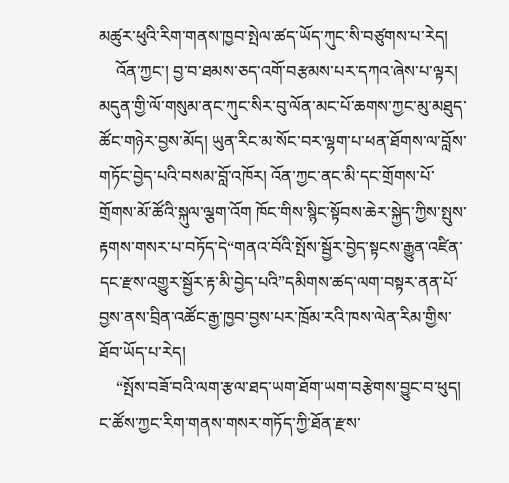མཚུར་ཕུའི་རིག་གནས་ཁྱབ་སྤེལ་ཚད་ཡོད་ཀུང་སི་བཙུགས་པ་རེད།
    འོན་ཀྱང་། བྱ་བ་ཐམས་ཅད་འགོ་བརྩམས་པར་དཀའ་ཞེས་པ་ལྟར། མདུན་གྱི་ལོ་གསུམ་ནང་ཀུང་སིར་བུ་ལོན་མང་པོ་ཆགས་ཀྱང་མུ་མཐུད་ཚོང་གཉེར་བྱས་མོད། ཡུན་རིང་མ་སོང་བར་ལྷག་པ་ཕན་ཐོགས་ལ་བློས་གཏོང་བྱེད་པའི་བསམ་བློ་འཁོར། འོན་ཀྱང་ནང་མི་དང་གྲོགས་པོ་གྲོགས་མོ་ཚོའི་སྐུལ་ལྕག་འོག ཁོང་གིས་སྙིང་སྟོབས་ཆེར་སྐྱེད་ཀྱིས་སྤུས་རྟགས་གསར་པ་བཏོད་དེ“གནའ་བོའི་སྤོས་སྦྱོར་བྱེད་སྟངས་རྒྱུན་འཛིན་དང་རྫས་འགྱུར་སྦྱོར་རྟ་མི་བྱེད་པའི”དམིགས་ཚད་ལག་བསྟར་ནན་པོ་བྱས་ནས་བྲིན་འཚོང་རྒྱ་ཁྱབ་བྱས་པར་ཁྲོམ་རའི་ཁས་ལེན་རིམ་གྱིས་ཐོབ་ཡོད་པ་རེད།
    “སྤོས་བཟོ་བའི་ལག་རྩལ་ཐད་ཡག་ཐོག་ཡག་བརྩེགས་བྱུང་བ་ཕུད། ང་ཚོས་ཀྱང་རིག་གནས་གསར་གཏོད་ཀྱི་ཐོན་རྫས་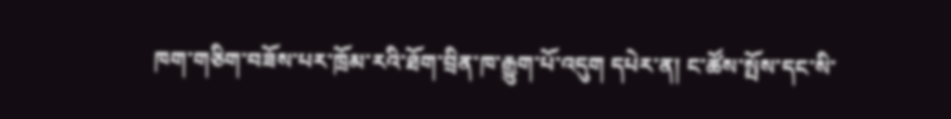ཁག་གཅིག་བཟོས་པར་ཁྲོམ་རའི་ཐོག་བྲིན་ཁ་རྒྱུག་པོ་འདུག དཔེར་ན། ང་ཚོས་སྤོས་དང་སི་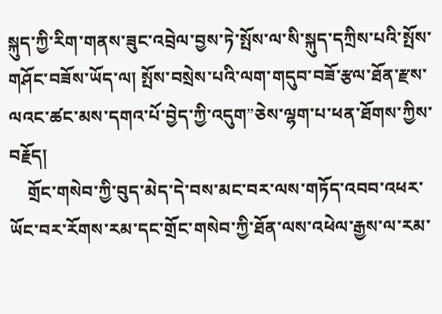སྐུད་ཀྱི་རིག་གནས་ཟུང་འབྲེལ་བྱས་ཏེ་སྤོས་ལ་སི་སྐུད་དཀྲིས་པའི་སྤོས་གཤོང་བཟོས་ཡོད་ལ། སྤོས་བསྲེས་པའི་ལག་གདུབ་བཟོ་རྩལ་ཐོན་རྫས་ལའང་ཚང་མས་དགའ་པོ་བྱེད་ཀྱི་འདུག”ཅེས་ལྷག་པ་ཕན་ཐོགས་ཀྱིས་བརྗོད།
    གྲོང་གསེབ་ཀྱི་བུད་མེད་དེ་བས་མང་བར་ལས་གཏོད་འབབ་འཕར་ཡོང་བར་རོགས་རམ་དང་གྲོང་གསེབ་ཀྱི་ཐོན་ལས་འཕེལ་རྒྱས་ལ་རམ་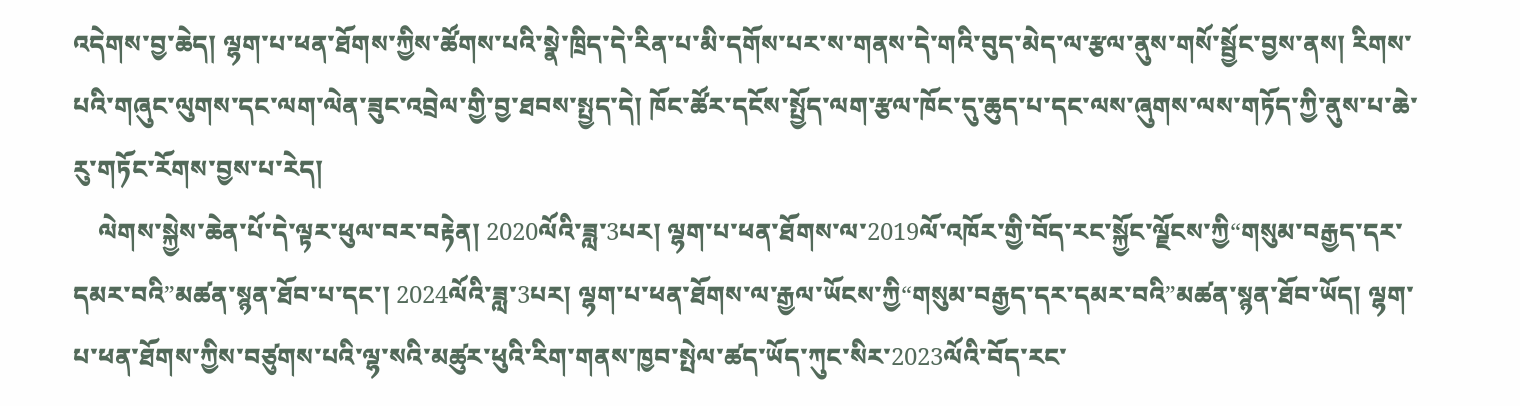འདེགས་བྱ་ཆེད། ལྷག་པ་ཕན་ཐོགས་ཀྱིས་ཚོགས་པའི་སྣེ་ཁྲིད་དེ་རིན་པ་མི་དགོས་པར་ས་གནས་དེ་གའི་བུད་མེད་ལ་རྩལ་ནུས་གསོ་སྦྱོང་བྱས་ནས། རིགས་པའི་གཞུང་ལུགས་དང་ལག་ལེན་ཟུང་འབྲེལ་གྱི་བྱ་ཐབས་སྤྱད་དེ། ཁོང་ཚོར་དངོས་སྤྱོད་ལག་རྩལ་ཁོང་དུ་ཆུད་པ་དང་ལས་ཞུགས་ལས་གཏོད་ཀྱི་ནུས་པ་ཆེ་རུ་གཏོང་རོགས་བྱས་པ་རེད།
    ལེགས་སྐྱེས་ཆེན་པོ་དེ་ལྟར་ཕུལ་བར་བརྟེན། 2020ལོའི་ཟླ་3པར། ལྷག་པ་ཕན་ཐོགས་ལ་2019ལོ་འཁོར་གྱི་བོད་རང་སྐྱོང་ལྗོངས་ཀྱི“གསུམ་བརྒྱད་དར་དམར་བའི”མཚན་སྙན་ཐོབ་པ་དང་། 2024ལོའི་ཟླ་3པར། ལྷག་པ་ཕན་ཐོགས་ལ་རྒྱལ་ཡོངས་ཀྱི“གསུམ་བརྒྱད་དར་དམར་བའི”མཚན་སྙན་ཐོབ་ཡོད། ལྷག་པ་ཕན་ཐོགས་ཀྱིས་བཙུགས་པའི་ལྷ་སའི་མཚུར་ཕུའི་རིག་གནས་ཁྱབ་སྤེལ་ཚད་ཡོད་ཀུང་སིར་2023ལོའི་བོད་རང་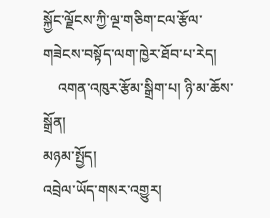སྐྱོང་ལྗོངས་ཀྱི་ལྔ་གཅིག་ངལ་རྩོལ་གཟེངས་བསྟོད་ལག་ཁྱེར་ཐོབ་པ་རེད།
    འགན་འཁུར་རྩོམ་སྒྲིག་པ། ཉི་མ་ཆོས་སྒྲོན།
མཉམ་སྤྱོད།
འབྲེལ་ཡོད་གསར་འགྱུར།